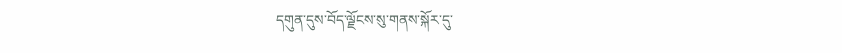དགུན་དུས་བོད་ལྗོངས་སུ་གནས་སྐོར་དུ་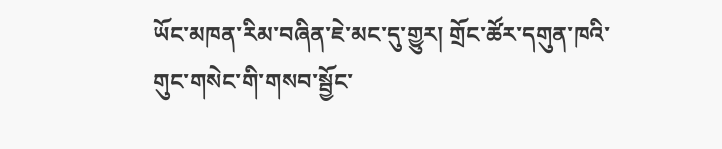ཡོང་མཁན་རིམ་བཞིན་ཇེ་མང་དུ་གྱུར། གྲོང་ཚོར་དགུན་ཁའི་གུང་གསེང་གི་གསབ་སྦྱོང་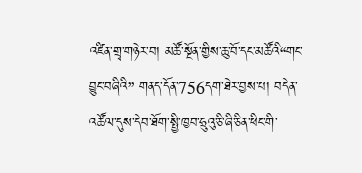འཛིན་གྲྭ་གཉེར་བ། མཚོ་སྔོན་གྱིས་ཆུ་བོ་དང་མཚོའི“གང་བྱུང་བཞིའི” གནད་དོན་756དག་ཐེར་བྱས་པ། བདེན་འཚོལ་དུས་དེབ་ཐོག་སྤྱི་ཁྱབ་ཧྲུའུ་ཅི་ཞི་ཅིན་ཕིང་གི་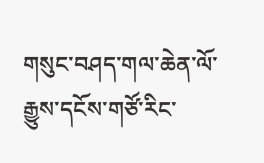གསུང་བཤད་གལ་ཆེན་ལོ་རྒྱུས་དངོས་གཙོ་རིང་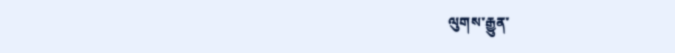ལུགས་རྒྱུན་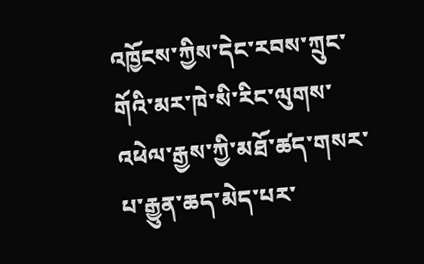འཁྱོངས་ཀྱིས་དེང་རབས་ཀྲུང་གོའི་མར་ཁེ་སི་རིང་ལུགས་འཕེལ་རྒྱས་ཀྱི་མཐོ་ཚད་གསར་པ་རྒྱུན་ཆད་མེད་པར་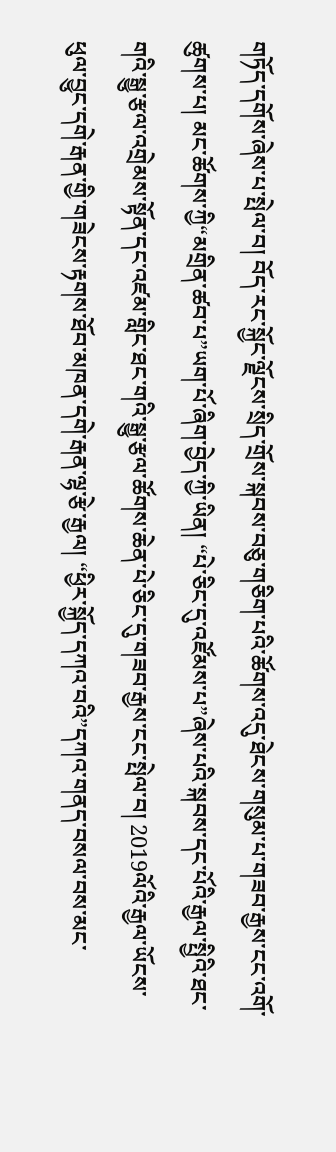གཏོད་དགོས་ཞེས་པ་སྤེལ་བ། བོད་རང་སྐྱོང་ལྗོངས་སྲིད་གྲོས་སྐབས་བཅུ་གཅིག་པའི་ཚོགས་འདུ་ཐེངས་གསུམ་པ་གཟབ་རྒྱས་ངང་འགོ་ཚུགས་པ། མང་ཚོགས་ཀྱི“མགྲིན་ཚབ་པ”ཡག་པོ་ཞིག་བྱེད་ཀྱི་ཡིན། “པེ་ཅིང་དུ་འཛོམས་པ”ཞེས་པའི་སྐབས་དང་པོའི་རྒྱལ་སྤྱིའི་ཐང་གའི་སྒྱུ་རྩལ་འགྲེམས་སྟོན་དང་འཛམ་གླིང་ཐང་གའི་སྒྱུ་རྩལ་ཚོགས་ཆེན་པེ་ཅིང་དུ་གཟབ་རྒྱས་ངང་སྤེལ་བ། 2019ལོའི་རྒྱལ་ཡོངས་ཕུལ་བྱུང་དགེ་རྒན་གྱི་གཟེངས་རྟགས་ཐོབ་མཁན་དགེ་རྒན་ལྷ་རྩེ་རྒྱལ། “ཕྱིར་སྐྱོད་དཀའ་བའི”དཀའ་གནད་བསལ་བས་མང་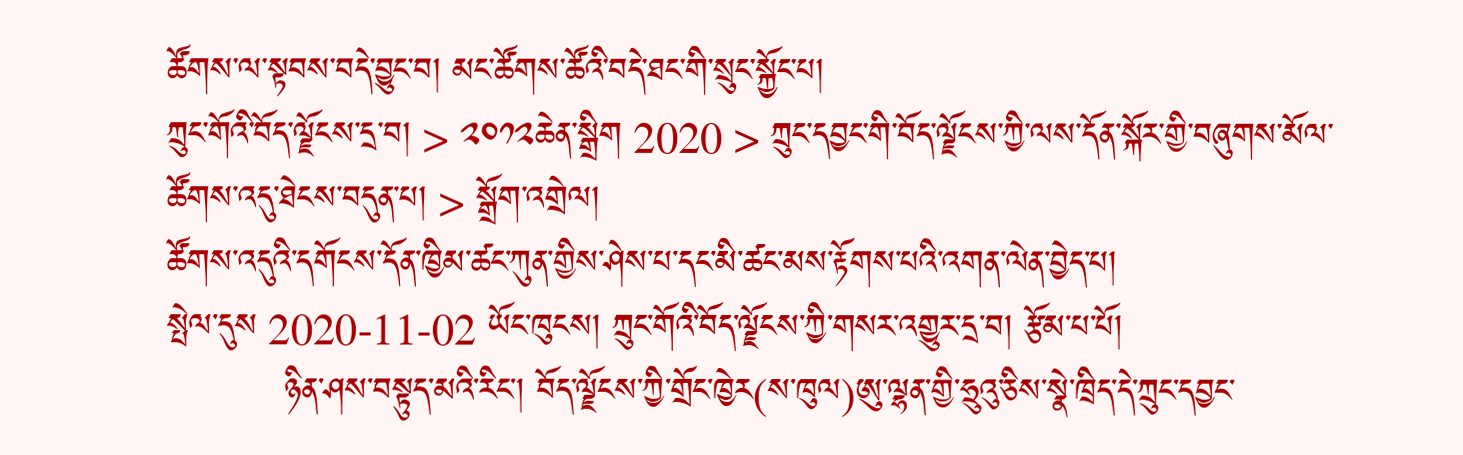ཚོགས་ལ་སྟབས་བདེ་བྱུང་བ། མང་ཚོགས་ཚོའི་བདེ་ཐང་གི་སྲུང་སྐྱོང་པ།
ཀྲུང་གོའི་བོད་ལྗོངས་དྲ་བ། > ༢༠༡༢ཆེན་སྒྲིག 2020 > ཀྲུང་དབྱང་གི་བོད་ལྗོངས་ཀྱི་ལས་དོན་སྐོར་གྱི་བཞུགས་མོལ་ཚོགས་འདུ་ཐེངས་བདུན་པ། > སྒྲོག་འགྲེལ།
ཚོགས་འདུའི་དགོངས་དོན་ཁྱིམ་ཚང་ཀུན་གྱིས་ཤེས་པ་དང་མི་ཚང་མས་རྟོགས་པའི་འགན་ལེན་བྱེད་པ།
སྤེལ་དུས 2020-11-02 ཡོང་ཁུངས། ཀྲུང་གོའི་བོད་ལྗོངས་ཀྱི་གསར་འགྱུར་དྲ་བ། རྩོམ་པ་པོ།
          ཉིན་ཤས་བསྟུད་མའི་རིང་། བོད་ལྗོངས་ཀྱི་གྲོང་ཁྱེར(ས་ཁུལ)ཨུ་ལྷན་གྱི་ཧྲུའུ་ཅིས་སྣེ་ཁྲིད་དེ་ཀྲུང་དབྱང་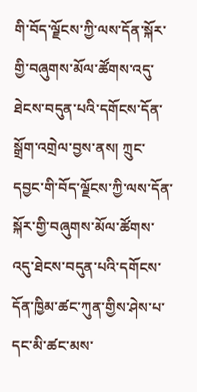གི་བོད་ལྗོངས་ཀྱི་ལས་དོན་སྐོར་གྱི་བཞུགས་མོལ་ཚོགས་འདུ་ཐེངས་བདུན་པའི་དགོངས་དོན་སྒྲོག་འགྲེལ་བྱས་ནས། ཀྲུང་དབྱང་གི་བོད་ལྗོངས་ཀྱི་ལས་དོན་སྐོར་གྱི་བཞུགས་མོལ་ཚོགས་འདུ་ཐེངས་བདུན་པའི་དགོངས་དོན་ཁྱིམ་ཚང་ཀུན་གྱིས་ཤེས་པ་དང་མི་ཚང་མས་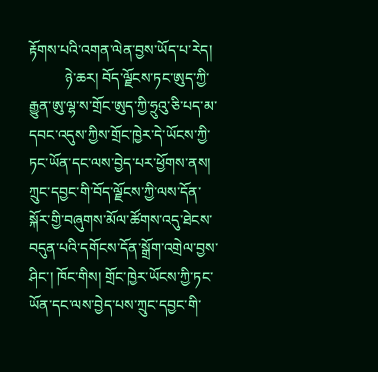རྟོགས་པའི་འགན་ལེན་བྱས་ཡོད་པ་རེད།
          ཉེ་ཆར། བོད་ལྗོངས་ཏང་ཨུད་ཀྱི་རྒྱུན་ཨུ་ལྷ་ས་གྲོང་ཨུད་ཀྱི་ཧྲུའུ་ཅི་པད་མ་དབང་འདུས་ཀྱིས་གྲོང་ཁྱེར་དེ་ཡོངས་ཀྱི་ཏང་ཡོན་དང་ལས་བྱེད་པར་ཕྱོགས་ནས། ཀྲུང་དབྱང་གི་བོད་ལྗོངས་ཀྱི་ལས་དོན་སྐོར་གྱི་བཞུགས་མོལ་ཚོགས་འདུ་ཐེངས་བདུན་པའི་དགོངས་དོན་སྒྲོག་འགྲེལ་བྱས་ཤིང་། ཁོང་གིས། གྲོང་ཁྱེར་ཡོངས་ཀྱི་ཏང་ཡོན་དང་ལས་བྱེད་པས་ཀྲུང་དབྱང་གི་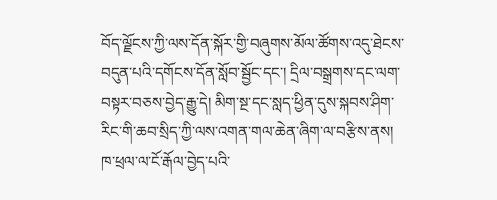བོད་ལྗོངས་ཀྱི་ལས་དོན་སྐོར་གྱི་བཞུགས་མོལ་ཚོགས་འདུ་ཐེངས་བདུན་པའི་དགོངས་དོན་སློབ་སྦྱོང་དང་། དྲིལ་བསྒྲགས་དང་ལག་བསྟར་བཅས་བྱེད་རྒྱུ་དེ། མིག་སྔ་དང་སླད་ཕྱིན་དུས་སྐབས་ཤིག་རིང་གི་ཆབ་སྲིད་ཀྱི་ལས་འགན་གལ་ཆེན་ཞིག་ལ་བརྩིས་ནས། ཁ་ཕྲལ་ལ་ངོ་རྒོལ་བྱེད་པའི་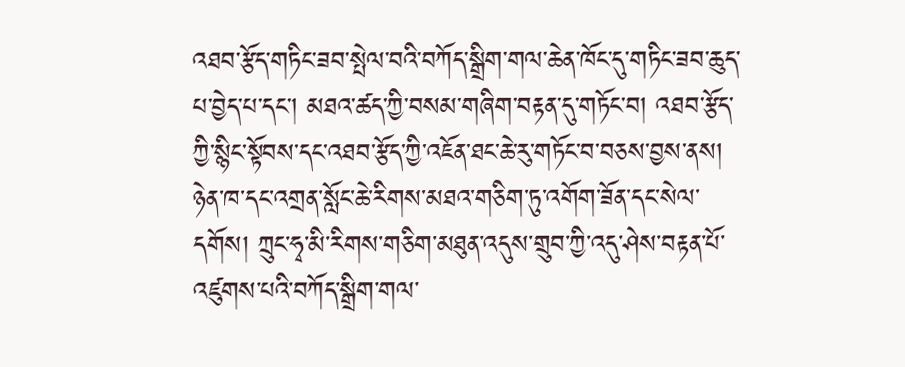འཐབ་རྩོད་གཏིང་ཟབ་སྤེལ་བའི་བཀོད་སྒྲིག་གལ་ཆེན་ཁོང་དུ་གཏིང་ཟབ་ཆུད་པ་བྱེད་པ་དང་། མཐའ་ཚད་ཀྱི་བསམ་གཞིག་བརྟན་དུ་གཏོང་བ། འཐབ་རྩོད་ཀྱི་སྙིང་སྟོབས་དང་འཐབ་རྩོད་ཀྱི་འཇོན་ཐང་ཆེ་རུ་གཏོང་བ་བཅས་བྱས་ནས། ཉེན་ཁ་དང་འགྲན་སློང་ཆེ་རིགས་མཐའ་གཅིག་ཏུ་འགོག་ཟོན་དང་སེལ་དགོས། ཀྲུང་ཧྭ་མི་རིགས་གཅིག་མཐུན་འདུས་གྲུབ་ཀྱི་འདུ་ཤེས་བརྟན་པོ་འཛུགས་པའི་བཀོད་སྒྲིག་གལ་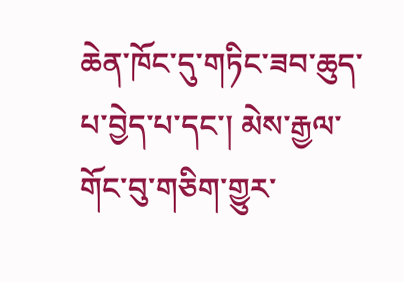ཆེན་ཁོང་དུ་གཏིང་ཟབ་ཆུད་པ་བྱེད་པ་དང་། མེས་རྒྱལ་གོང་བུ་གཅིག་གྱུར་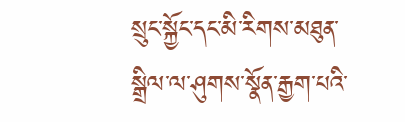སྲུང་སྐྱོང་དང་མི་རིགས་མཐུན་སྒྲིལ་ལ་ཤུགས་སྣོན་རྒྱག་པའི་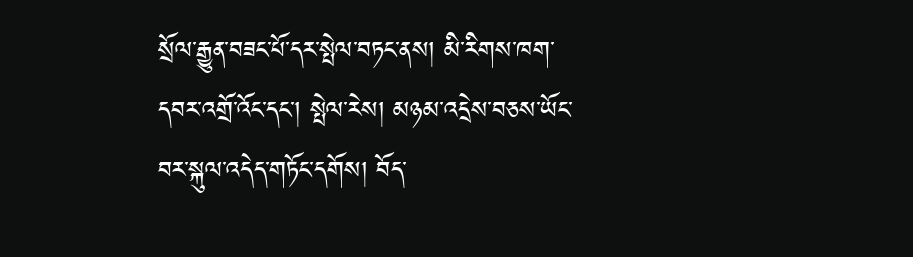སྲོལ་རྒྱུན་བཟང་པོ་དར་སྤེལ་བཏང་ནས། མི་རིགས་ཁག་དབར་འགྲོ་འོང་དང་། སྤེལ་རེས། མཉམ་འདྲེས་བཅས་ཡོང་བར་སྐུལ་འདེད་གཏོང་དགོས། བོད་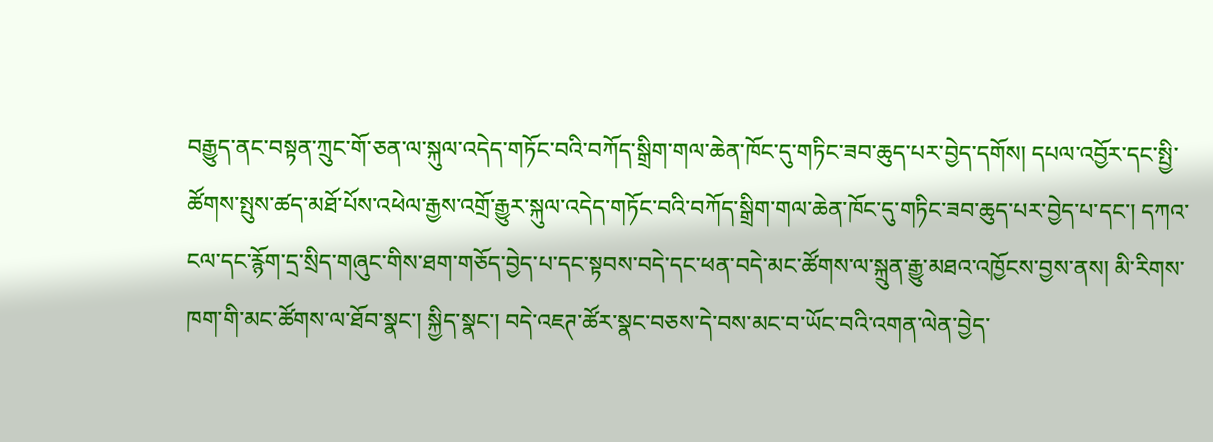བརྒྱུད་ནང་བསྟན་ཀྲུང་གོ་ཅན་ལ་སྐུལ་འདེད་གཏོང་བའི་བཀོད་སྒྲིག་གལ་ཆེན་ཁོང་དུ་གཏིང་ཟབ་ཆུད་པར་བྱེད་དགོས། དཔལ་འབྱོར་དང་སྤྱི་ཚོགས་སྤུས་ཚད་མཐོ་པོས་འཕེལ་རྒྱས་འགྲོ་རྒྱུར་སྐུལ་འདེད་གཏོང་བའི་བཀོད་སྒྲིག་གལ་ཆེན་ཁོང་དུ་གཏིང་ཟབ་ཆུད་པར་བྱེད་པ་དང་། དཀའ་ངལ་དང་རྙོག་དྲ་སྲིད་གཞུང་གིས་ཐག་གཅོད་བྱེད་པ་དང་སྟབས་བདེ་དང་ཕན་བདེ་མང་ཚོགས་ལ་སྐྲུན་རྒྱུ་མཐའ་འཁྱོངས་བྱས་ནས། མི་རིགས་ཁག་གི་མང་ཚོགས་ལ་ཐོབ་སྣང་། སྐྱིད་སྣང་། བདེ་འཇཊ་ཚོར་སྣང་བཅས་དེ་བས་མང་བ་ཡོང་བའི་འགན་ལེན་བྱེད་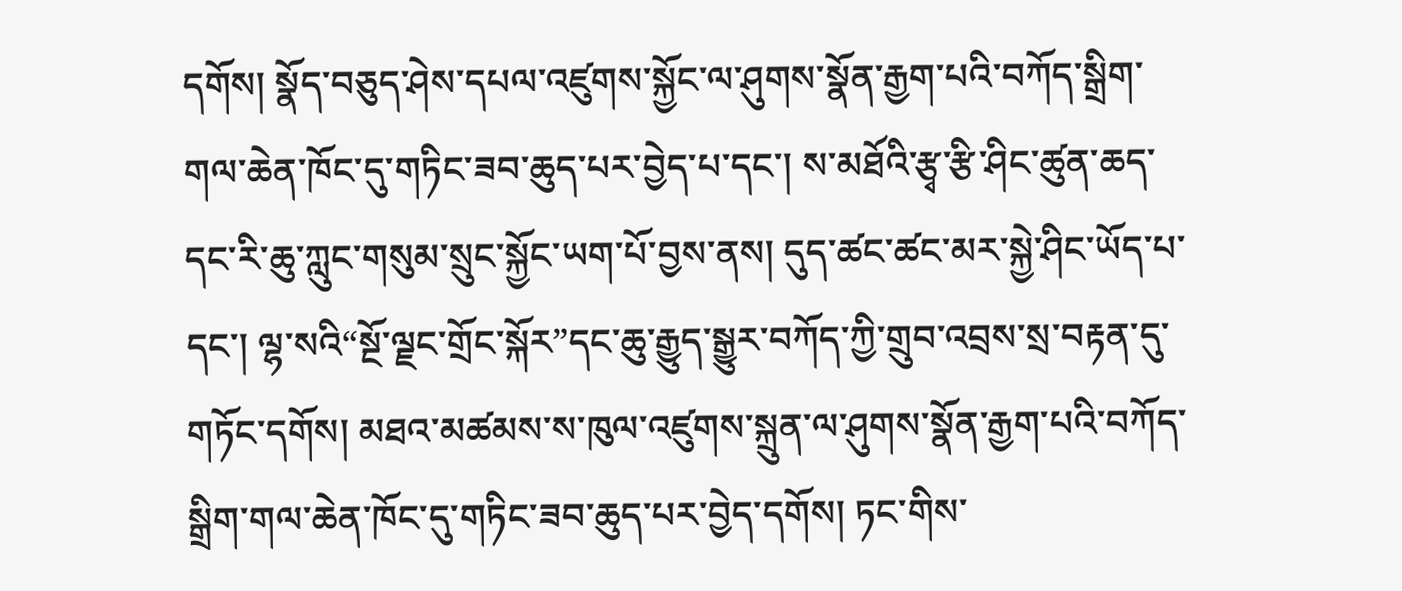དགོས། སྣོད་བཅུད་ཤེས་དཔལ་འཛུགས་སྐྱོང་ལ་ཤུགས་སྣོན་རྒྱག་པའི་བཀོད་སྒྲིག་གལ་ཆེན་ཁོང་དུ་གཏིང་ཟབ་ཆུད་པར་བྱེད་པ་དང་། ས་མཐོའི་རྩྭ་རྩི་ཤིང་ཚུན་ཆད་དང་རི་ཆུ་ཀླུང་གསུམ་སྲུང་སྐྱོང་ཡག་པོ་བྱས་ནས། དུད་ཚང་ཚང་མར་སྐྱེ་ཤིང་ཡོད་པ་དང་། ལྷ་སའི“སྔོ་ལྗང་གྲོང་སྐོར”དང་ཆུ་རྒྱུད་སྒྱུར་བཀོད་ཀྱི་གྲུབ་འབྲས་སྲ་བརྟན་དུ་གཏོང་དགོས། མཐའ་མཚམས་ས་ཁུལ་འཛུགས་སྐྲུན་ལ་ཤུགས་སྣོན་རྒྱག་པའི་བཀོད་སྒྲིག་གལ་ཆེན་ཁོང་དུ་གཏིང་ཟབ་ཆུད་པར་བྱེད་དགོས། ཏང་གིས་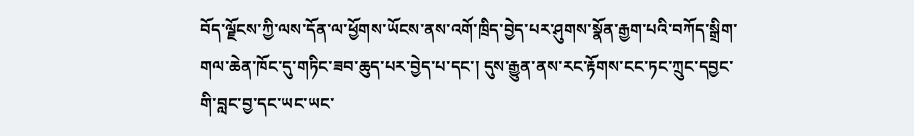བོད་ལྗོངས་ཀྱི་ལས་དོན་ལ་ཕྱོགས་ཡོངས་ནས་འགོ་ཁྲིད་བྱེད་པར་ཤུགས་སྣོན་རྒྱག་པའི་བཀོད་སྒྲིག་གལ་ཆེན་ཁོང་དུ་གཏིང་ཟབ་ཆུད་པར་བྱེད་པ་དང་། དུས་རྒྱུན་ནས་རང་རྟོགས་ངང་ཏང་ཀྲུང་དབྱང་གི་བླང་བྱ་དང་ཡང་ཡང་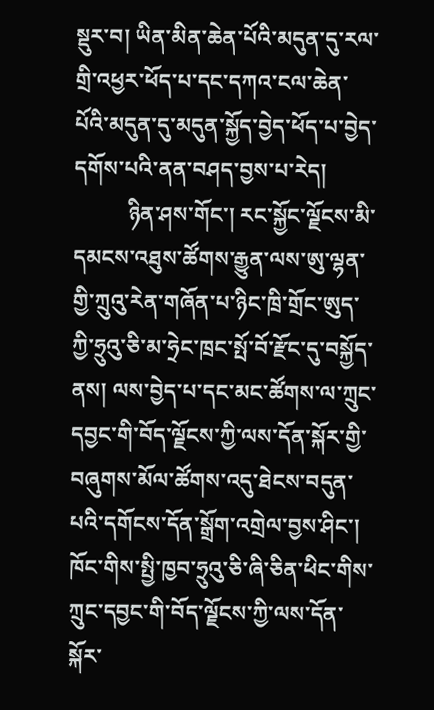སྡུར་བ། ཡིན་མིན་ཆེན་པོའི་མདུན་དུ་རལ་གྲི་འཕྱར་ཕོད་པ་དང་དཀའ་ངལ་ཆེན་པོའི་མདུན་དུ་མདུན་སྐྱོད་བྱེད་ཕོད་པ་བྱེད་དགོས་པའི་ནན་བཤད་བྱས་པ་རེད།
          ཉིན་ཤས་གོང་། རང་སྐྱོང་ལྗོངས་མི་དམངས་འཐུས་ཚོགས་རྒྱུན་ལས་ཨུ་ལྷན་གྱི་ཀྲུའུ་རེན་གཞོན་པ་ཉིང་ཁྲི་གྲོང་ཨུད་ཀྱི་ཧྲུའུ་ཅི་མ་ཧྲེང་ཁྲང་སྤོ་བོ་རྫོང་དུ་བསྐྱོད་ནས། ལས་བྱེད་པ་དང་མང་ཚོགས་ལ་ཀྲུང་དབྱང་གི་བོད་ལྗོངས་ཀྱི་ལས་དོན་སྐོར་གྱི་བཞུགས་མོལ་ཚོགས་འདུ་ཐེངས་བདུན་པའི་དགོངས་དོན་སྒྲོག་འགྲེལ་བྱས་ཤིང་། ཁོང་གིས་སྤྱི་ཁྱབ་ཧྲུའུ་ཅི་ཞི་ཅིན་ཕིང་གིས་ཀྲུང་དབྱང་གི་བོད་ལྗོངས་ཀྱི་ལས་དོན་སྐོར་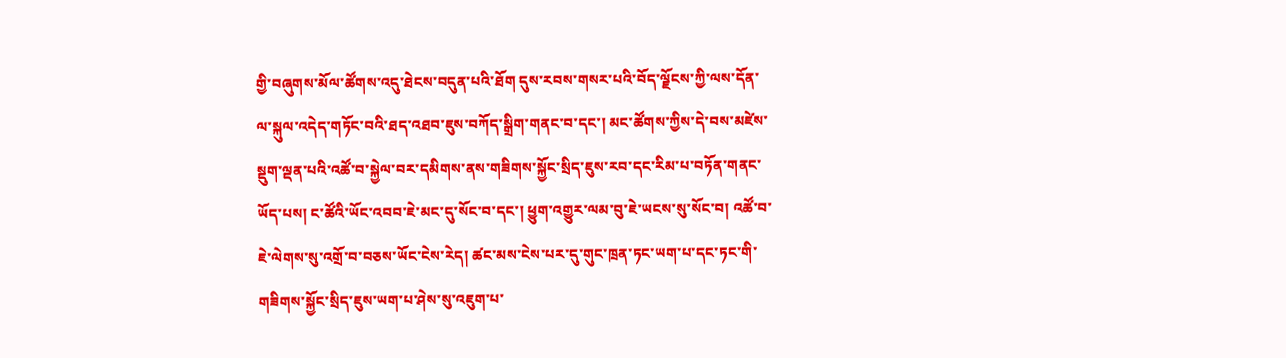གྱི་བཞུགས་མོལ་ཚོགས་འདུ་ཐེངས་བདུན་པའི་ཐོག དུས་རབས་གསར་པའི་བོད་ལྗོངས་ཀྱི་ལས་དོན་ལ་སྐུལ་འདེད་གཏོང་བའི་ཐད་འཐབ་ཇུས་བཀོད་སྒྲིག་གནང་བ་དང་། མང་ཚོགས་ཀྱིས་དེ་བས་མཛེས་སྡུག་ལྡན་པའི་འཚོ་བ་སྐྱེལ་བར་དམིགས་ནས་གཟིགས་སྐྱོང་སྲིད་ཇུས་རབ་དང་རིམ་པ་བཏོན་གནང་ཡོད་པས། ང་ཚོའི་ཡོང་འབབ་ཇེ་མང་དུ་སོང་བ་དང་། ཕྱུག་འགྱུར་ལམ་བུ་ཇེ་ཡངས་སུ་སོང་བ། འཚོ་བ་ཇེ་ལེགས་སུ་འགྲོ་བ་བཅས་ཡོང་ངེས་རེད། ཚང་མས་ངེས་པར་དུ་གུང་ཁྲན་ཏང་ཡག་པ་དང་ཏང་གི་གཟིགས་སྐྱོང་སྲིད་ཇུས་ཡག་པ་ཤེས་སུ་འཇུག་པ་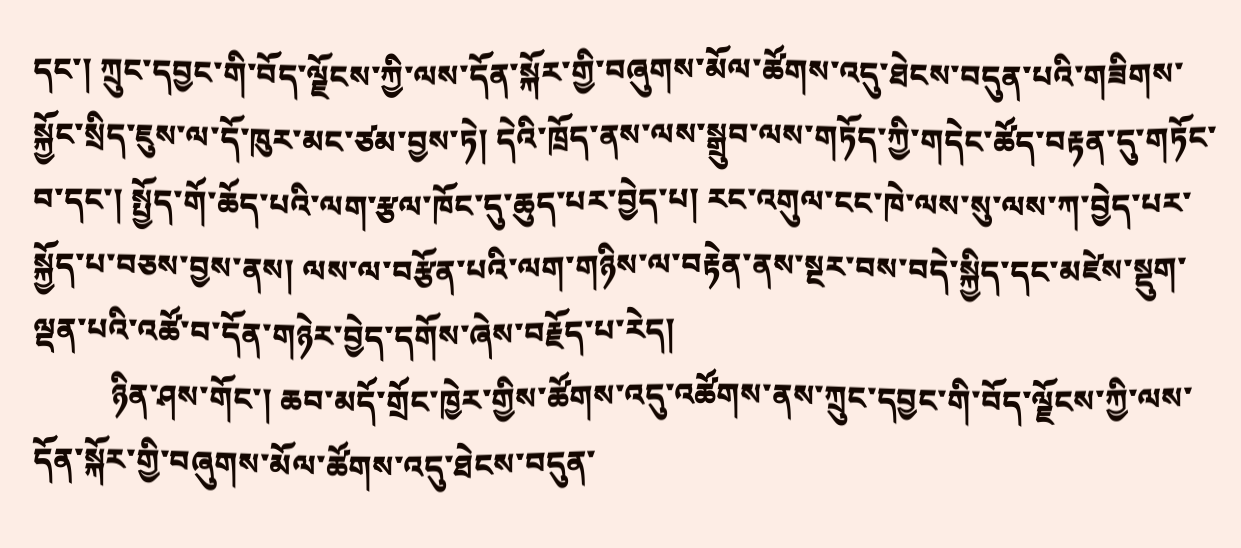དང་། ཀྲུང་དབྱང་གི་བོད་ལྗོངས་ཀྱི་ལས་དོན་སྐོར་གྱི་བཞུགས་མོལ་ཚོགས་འདུ་ཐེངས་བདུན་པའི་གཟིགས་སྐྱོང་སྲིད་ཇུས་ལ་དོ་ཁུར་མང་ཙམ་བྱས་ཏེ། དེའི་ཁྲོད་ནས་ལས་སྒྲུབ་ལས་གཏོད་ཀྱི་གདེང་ཚོད་བརྟན་དུ་གཏོང་བ་དང་། སྤྱོད་གོ་ཆོད་པའི་ལག་རྩལ་ཁོང་དུ་ཆུད་པར་བྱེད་པ། རང་འགུལ་ངང་ཁེ་ལས་སུ་ལས་ཀ་བྱེད་པར་སྐྱོད་པ་བཅས་བྱས་ནས། ལས་ལ་བརྩོན་པའི་ལག་གཉིས་ལ་བརྟེན་ནས་སྔར་བས་བདེ་སྐྱིད་དང་མཛེས་སྡུག་ལྡན་པའི་འཚོ་བ་དོན་གཉེར་བྱེད་དགོས་ཞེས་བརྗོད་པ་རེད།
          ཉིན་ཤས་གོང་། ཆབ་མདོ་གྲོང་ཁྱེར་གྱིས་ཚོགས་འདུ་འཚོགས་ནས་ཀྲུང་དབྱང་གི་བོད་ལྗོངས་ཀྱི་ལས་དོན་སྐོར་གྱི་བཞུགས་མོལ་ཚོགས་འདུ་ཐེངས་བདུན་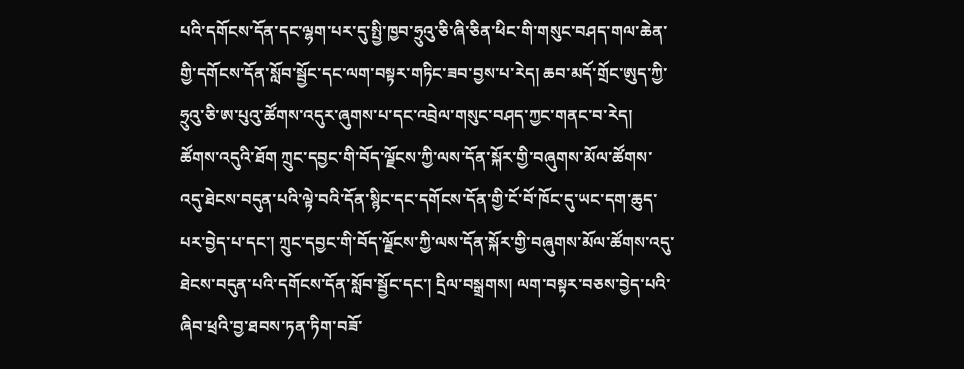པའི་དགོངས་དོན་དང་ལྷག་པར་དུ་སྤྱི་ཁྱབ་ཧྲུའུ་ཅི་ཞི་ཅིན་ཕིང་གི་གསུང་བཤད་གལ་ཆེན་གྱི་དགོངས་དོན་སློབ་སྦྱོང་དང་ལག་བསྟར་གཏིང་ཟབ་བྱས་པ་རེད། ཆབ་མདོ་གྲོང་ཨུད་ཀྱི་ཧྲུའུ་ཅི་ཨ་པུའུ་ཚོགས་འདུར་ཞུགས་པ་དང་འབྲེལ་གསུང་བཤད་ཀྱང་གནང་བ་རེད། ཚོགས་འདུའི་ཐོག ཀྲུང་དབྱང་གི་བོད་ལྗོངས་ཀྱི་ལས་དོན་སྐོར་གྱི་བཞུགས་མོལ་ཚོགས་འདུ་ཐེངས་བདུན་པའི་ལྟེ་བའི་དོན་སྙིང་དང་དགོངས་དོན་གྱི་ངོ་བོ་ཁོང་དུ་ཡང་དག་ཆུད་པར་བྱེད་པ་དང་། ཀྲུང་དབྱང་གི་བོད་ལྗོངས་ཀྱི་ལས་དོན་སྐོར་གྱི་བཞུགས་མོལ་ཚོགས་འདུ་ཐེངས་བདུན་པའི་དགོངས་དོན་སློབ་སྦྱོང་དང་། དྲིལ་བསྒྲགས། ལག་བསྟར་བཅས་བྱེད་པའི་ཞིབ་ཕྲའི་བྱ་ཐབས་ཏན་ཏིག་བཟོ་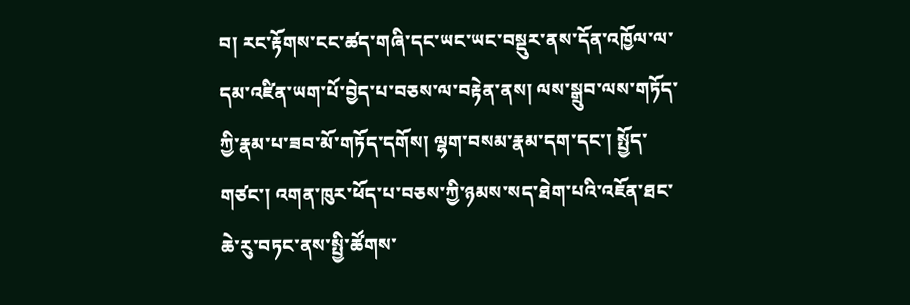བ། རང་རྟོགས་ངང་ཚད་གཞི་དང་ཡང་ཡང་བསྡུར་ནས་དོན་འཁྱོལ་ལ་དམ་འཛིན་ཡག་པོ་བྱེད་པ་བཅས་ལ་བརྟེན་ནས། ལས་སྒྲུབ་ལས་གཏོད་ཀྱི་རྣམ་པ་ཟབ་མོ་གཏོད་དགོས། ལྷག་བསམ་རྣམ་དག་དང་། སྤྱོད་གཙང་། འགན་ཁུར་ཕོད་པ་བཅས་ཀྱི་ཉམས་སད་ཐེག་པའི་འཇོན་ཐང་ཆེ་རུ་བཏང་ནས་སྤྱི་ཚོགས་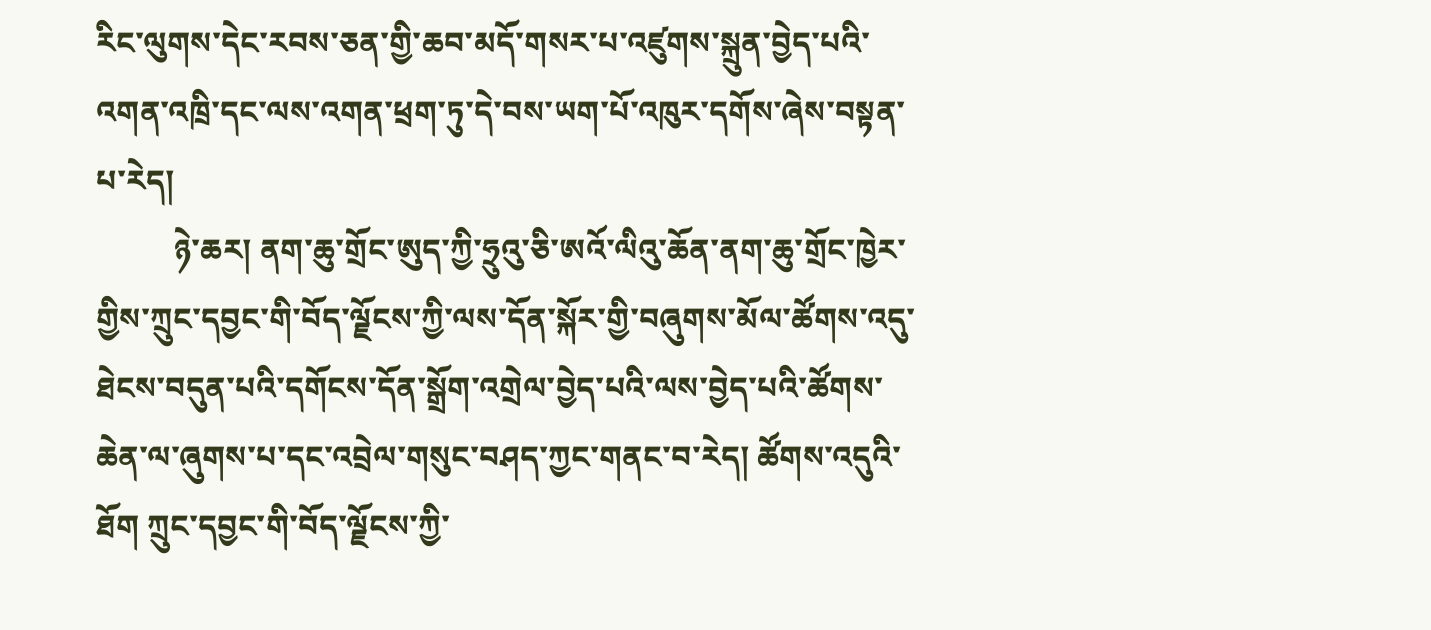རིང་ལུགས་དེང་རབས་ཅན་གྱི་ཆབ་མདོ་གསར་པ་འཛུགས་སྐྲུན་བྱེད་པའི་འགན་འཁྲི་དང་ལས་འགན་ཕྲག་ཏུ་དེ་བས་ཡག་པོ་འཁུར་དགོས་ཞེས་བསྟན་པ་རེད།
          ཉེ་ཆར། ནག་ཆུ་གྲོང་ཨུད་ཀྱི་ཧྲུའུ་ཅི་ཨའོ་ལིའུ་ཆོན་ནག་ཆུ་གྲོང་ཁྱེར་གྱིས་ཀྲུང་དབྱང་གི་བོད་ལྗོངས་ཀྱི་ལས་དོན་སྐོར་གྱི་བཞུགས་མོལ་ཚོགས་འདུ་ཐེངས་བདུན་པའི་དགོངས་དོན་སྒྲོག་འགྲེལ་བྱེད་པའི་ལས་བྱེད་པའི་ཚོགས་ཆེན་ལ་ཞུགས་པ་དང་འབྲེལ་གསུང་བཤད་ཀྱང་གནང་བ་རེད། ཚོགས་འདུའི་ཐོག ཀྲུང་དབྱང་གི་བོད་ལྗོངས་ཀྱི་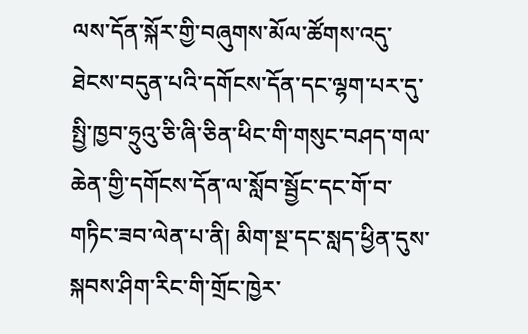ལས་དོན་སྐོར་གྱི་བཞུགས་མོལ་ཚོགས་འདུ་ཐེངས་བདུན་པའི་དགོངས་དོན་དང་ལྷག་པར་དུ་སྤྱི་ཁྱབ་ཧྲུའུ་ཅི་ཞི་ཅིན་ཕིང་གི་གསུང་བཤད་གལ་ཆེན་གྱི་དགོངས་དོན་ལ་སློབ་སྦྱོང་དང་གོ་བ་གཏིང་ཟབ་ལེན་པ་ནི། མིག་སྔ་དང་སླད་ཕྱིན་དུས་སྐབས་ཤིག་རིང་གི་གྲོང་ཁྱེར་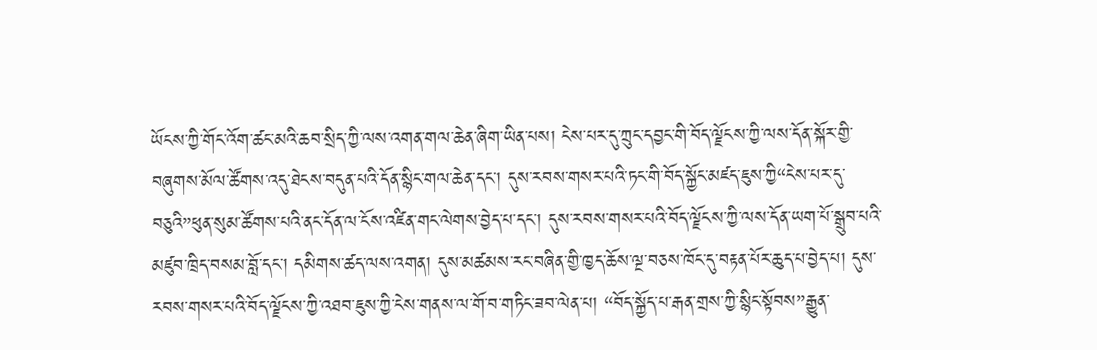ཡོངས་ཀྱི་གོང་འོག་ཚང་མའི་ཆབ་སྲིད་ཀྱི་ལས་འགན་གལ་ཆེན་ཞིག་ཡིན་པས། ངེས་པར་དུ་ཀྲུང་དབྱང་གི་བོད་ལྗོངས་ཀྱི་ལས་དོན་སྐོར་གྱི་བཞུགས་མོལ་ཚོགས་འདུ་ཐེངས་བདུན་པའི་དོན་སྙིང་གལ་ཆེན་དང་། དུས་རབས་གསར་པའི་ཏང་གི་བོད་སྐྱོང་མཛད་ཇུས་ཀྱི“ངེས་པར་དུ་བཅུའི”ཕུན་སུམ་ཚོགས་པའི་ནང་དོན་ལ་ངོས་འཛིན་གང་ལེགས་བྱེད་པ་དང་། དུས་རབས་གསར་པའི་བོད་ལྗོངས་ཀྱི་ལས་དོན་ཡག་པོ་སྒྲུབ་པའི་མཛུབ་ཁྲིད་བསམ་བློ་དང་། དམིགས་ཚད་ལས་འགན། དུས་མཚམས་རང་བཞིན་གྱི་ཁྱད་ཆོས་ལྔ་བཅས་ཁོང་དུ་བརྟན་པོར་ཆུད་པ་བྱེད་པ། དུས་རབས་གསར་པའི་བོད་ལྗོངས་ཀྱི་འཐབ་ཇུས་ཀྱི་ངེས་གནས་ལ་གོ་བ་གཏིང་ཟབ་ལེན་པ། “བོད་སྐྱོད་པ་རྒན་གྲས་ཀྱི་སྙིང་སྟོབས”རྒྱུན་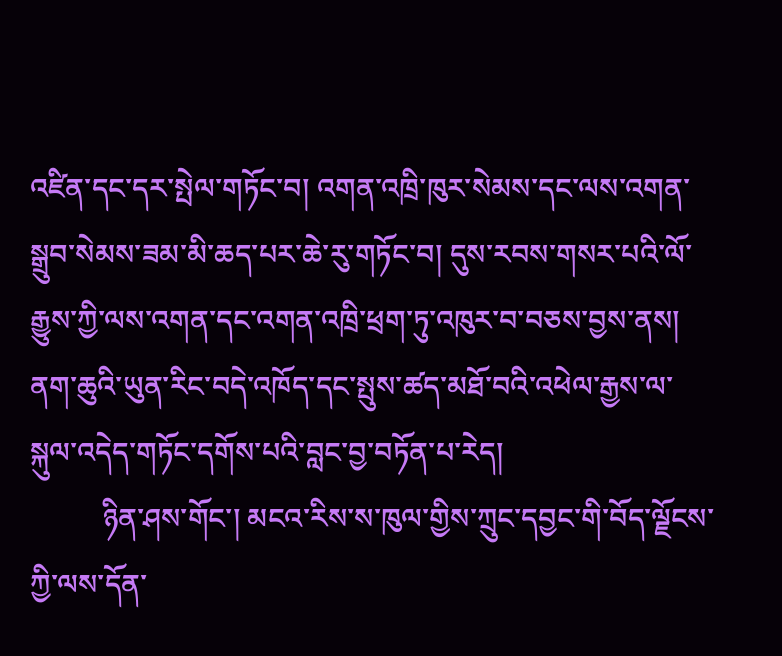འཛིན་དང་དར་སྤེལ་གཏོང་བ། འགན་འཁྲི་ཁུར་སེམས་དང་ལས་འགན་སྒྲུབ་སེམས་ཟམ་མི་ཆད་པར་ཆེ་རུ་གཏོང་བ། དུས་རབས་གསར་པའི་ལོ་རྒྱུས་ཀྱི་ལས་འགན་དང་འགན་འཁྲི་ཕྲག་ཏུ་འཁུར་བ་བཅས་བྱས་ནས། ནག་ཆུའི་ཡུན་རིང་བདེ་འཁོད་དང་སྤུས་ཚད་མཐོ་བའི་འཕེལ་རྒྱས་ལ་སྐུལ་འདེད་གཏོང་དགོས་པའི་བླང་བྱ་བཏོན་པ་རེད།
          ཉིན་ཤས་གོང་། མངའ་རིས་ས་ཁུལ་གྱིས་ཀྲུང་དབྱང་གི་བོད་ལྗོངས་ཀྱི་ལས་དོན་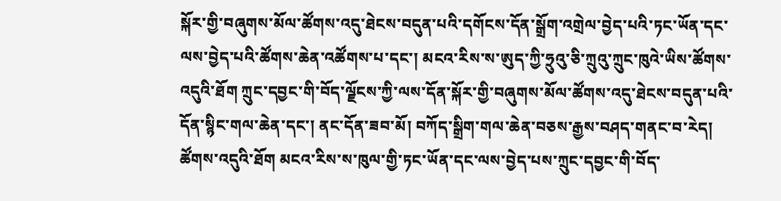སྐོར་གྱི་བཞུགས་མོལ་ཚོགས་འདུ་ཐེངས་བདུན་པའི་དགོངས་དོན་སྒྲོག་འགྲེལ་བྱེད་པའི་ཏང་ཡོན་དང་ལས་བྱེད་པའི་ཚོགས་ཆེན་འཚོགས་པ་དང་། མངའ་རིས་ས་ཨུད་ཀྱི་ཧྲུའུ་ཅི་ཀྲུའུ་ཀྲུང་ཁུའེ་ཡིས་ཚོགས་འདུའི་ཐོག ཀྲུང་དབྱང་གི་བོད་ལྗོངས་ཀྱི་ལས་དོན་སྐོར་གྱི་བཞུགས་མོལ་ཚོགས་འདུ་ཐེངས་བདུན་པའི་དོན་སྙིང་གལ་ཆེན་དང་། ནང་དོན་ཟབ་མོ། བཀོད་སྒྲིག་གལ་ཆེན་བཅས་རྒྱས་བཤད་གནང་བ་རེད། ཚོགས་འདུའི་ཐོག མངའ་རིས་ས་ཁུལ་གྱི་ཏང་ཡོན་དང་ལས་བྱེད་པས་ཀྲུང་དབྱང་གི་བོད་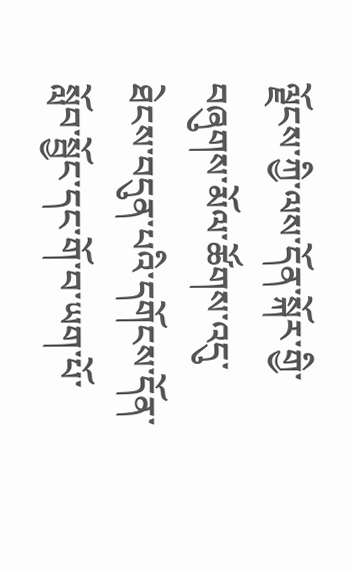ལྗོངས་ཀྱི་ལས་དོན་སྐོར་གྱི་བཞུགས་མོལ་ཚོགས་འདུ་ཐེངས་བདུན་པའི་དགོངས་དོན་སློབ་སྦྱོང་དང་གོ་བ་ཡག་པོ་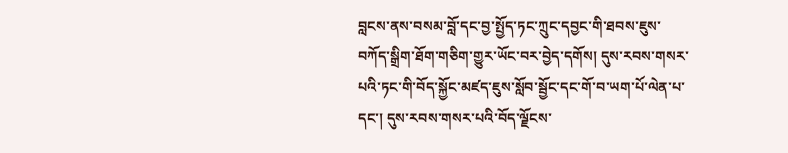བླངས་ནས་བསམ་བློ་དང་བྱ་སྤྱོད་ཏང་ཀྲུང་དབྱང་གི་ཐབས་ཇུས་བཀོད་སྒྲིག་ཐོག་གཅིག་གྱུར་ཡོང་བར་བྱེད་དགོས། དུས་རབས་གསར་པའི་ཏང་གི་བོད་སྐྱོང་མཛད་ཇུས་སློབ་སྦྱོང་དང་གོ་བ་ཡག་པོ་ལེན་པ་དང་། དུས་རབས་གསར་པའི་བོད་ལྗོངས་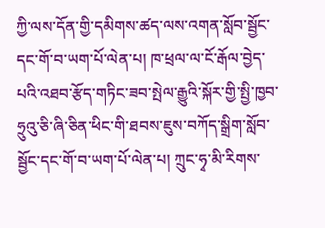ཀྱི་ལས་དོན་གྱི་དམིགས་ཚད་ལས་འགན་སློབ་སྦྱོང་དང་གོ་བ་ཡག་པོ་ལེན་པ། ཁ་ཕྲལ་ལ་ངོ་རྒོལ་བྱེད་པའི་འཐབ་རྩོད་གཏིང་ཟབ་སྤེལ་རྒྱུའི་སྐོར་གྱི་སྤྱི་ཁྱབ་ཧྲུའུ་ཅི་ཞི་ཅིན་ཕིང་གི་ཐབས་ཇུས་བཀོད་སྒྲིག་སློབ་སྦྱོང་དང་གོ་བ་ཡག་པོ་ལེན་པ། ཀྲུང་ཧྭ་མི་རིགས་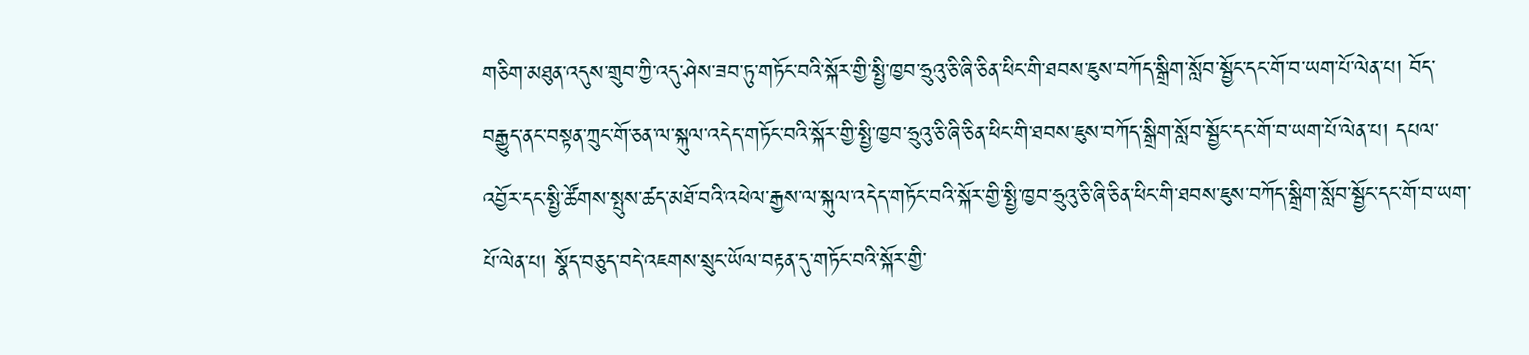གཅིག་མཐུན་འདུས་གྲུབ་ཀྱི་འདུ་ཤེས་ཟབ་ཏུ་གཏོང་བའི་སྐོར་གྱི་སྤྱི་ཁྱབ་ཧྲུའུ་ཅི་ཞི་ཅིན་ཕིང་གི་ཐབས་ཇུས་བཀོད་སྒྲིག་སློབ་སྦྱོང་དང་གོ་བ་ཡག་པོ་ལེན་པ། བོད་བརྒྱུད་ནང་བསྟན་ཀྲུང་གོ་ཅན་ལ་སྐུལ་འདེད་གཏོང་བའི་སྐོར་གྱི་སྤྱི་ཁྱབ་ཧྲུའུ་ཅི་ཞི་ཅིན་ཕིང་གི་ཐབས་ཇུས་བཀོད་སྒྲིག་སློབ་སྦྱོང་དང་གོ་བ་ཡག་པོ་ལེན་པ། དཔལ་འབྱོར་དང་སྤྱི་ཚོགས་སྤུས་ཚད་མཐོ་བའི་འཕེལ་རྒྱས་ལ་སྐུལ་འདེད་གཏོང་བའི་སྐོར་གྱི་སྤྱི་ཁྱབ་ཧྲུའུ་ཅི་ཞི་ཅིན་ཕིང་གི་ཐབས་ཇུས་བཀོད་སྒྲིག་སློབ་སྦྱོང་དང་གོ་བ་ཡག་པོ་ལེན་པ། སྣོད་བཅུད་བདེ་འཇགས་སྲུང་ཡོལ་བརྟན་དུ་གཏོང་བའི་སྐོར་གྱི་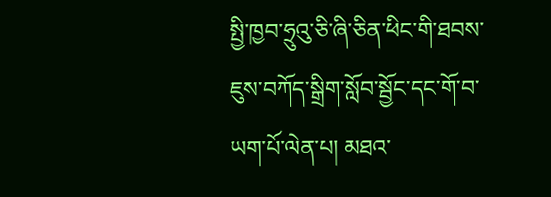སྤྱི་ཁྱབ་ཧྲུའུ་ཅི་ཞི་ཅིན་ཕིང་གི་ཐབས་ཇུས་བཀོད་སྒྲིག་སློབ་སྦྱོང་དང་གོ་བ་ཡག་པོ་ལེན་པ། མཐའ་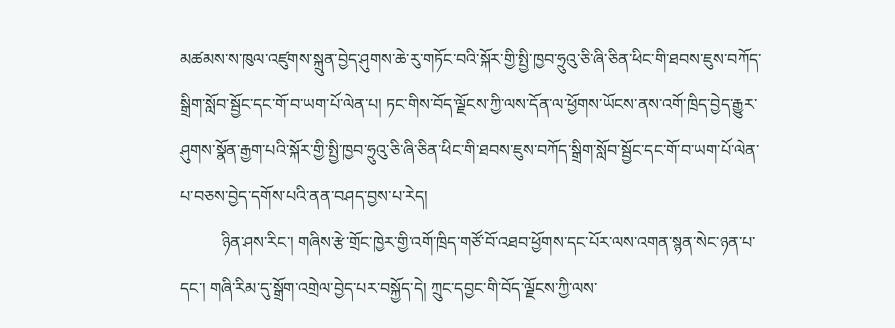མཚམས་ས་ཁུལ་འཛུགས་སྐྲུན་བྱེད་ཤུགས་ཆེ་རུ་གཏོང་བའི་སྐོར་གྱི་སྤྱི་ཁྱབ་ཧྲུའུ་ཅི་ཞི་ཅིན་ཕིང་གི་ཐབས་ཇུས་བཀོད་སྒྲིག་སློབ་སྦྱོང་དང་གོ་བ་ཡག་པོ་ལེན་པ། ཏང་གིས་བོད་ལྗོངས་ཀྱི་ལས་དོན་ལ་ཕྱོགས་ཡོངས་ནས་འགོ་ཁྲིད་བྱེད་རྒྱུར་ཤུགས་སྣོན་རྒྱག་པའི་སྐོར་གྱི་སྤྱི་ཁྱབ་ཧྲུའུ་ཅི་ཞི་ཅིན་ཕིང་གི་ཐབས་ཇུས་བཀོད་སྒྲིག་སློབ་སྦྱོང་དང་གོ་བ་ཡག་པོ་ལེན་པ་བཅས་བྱེད་དགོས་པའི་ནན་བཤད་བྱས་པ་རེད།
          ཉིན་ཤས་རིང་། གཞིས་རྩེ་གྲོང་ཁྱེར་གྱི་འགོ་ཁྲིད་གཙོ་བོ་འཐབ་ཕྱོགས་དང་པོར་ལས་འགན་སྙན་སེང་ཉན་པ་དང་། གཞི་རིམ་དུ་སྒྲོག་འགྲེལ་བྱེད་པར་བསྐྱོད་དེ། ཀྲུང་དབྱང་གི་བོད་ལྗོངས་ཀྱི་ལས་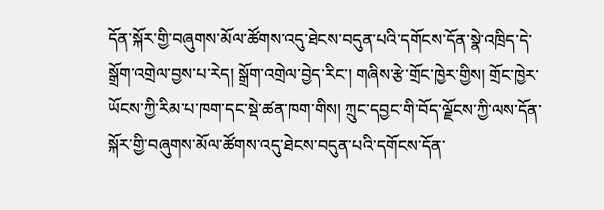དོན་སྐོར་གྱི་བཞུགས་མོལ་ཚོགས་འདུ་ཐེངས་བདུན་པའི་དགོངས་དོན་སྣེ་འཁྲིད་དེ་སྒྲོག་འགྲེལ་བྱས་པ་རེད། སྒྲོག་འགྲེལ་བྱེད་རིང་། གཞིས་རྩེ་གྲོང་ཁྱེར་གྱིས། གྲོང་ཁྱེར་ཡོངས་ཀྱི་རིམ་པ་ཁག་དང་སྡེ་ཚན་ཁག་གིས། ཀྲུང་དབྱང་གི་བོད་ལྗོངས་ཀྱི་ལས་དོན་སྐོར་གྱི་བཞུགས་མོལ་ཚོགས་འདུ་ཐེངས་བདུན་པའི་དགོངས་དོན་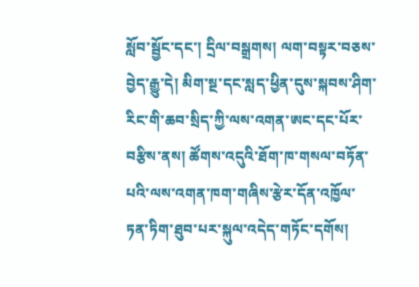སློབ་སྦྱོང་དང་། དྲིལ་བསྒྲགས། ལག་བསྟར་བཅས་བྱེད་རྒྱུ་དེ། མིག་སྔ་དང་སླད་ཕྱིན་དུས་སྐབས་ཤིག་རིང་གི་ཆབ་སྲིད་ཀྱི་ལས་འགན་ཨང་དང་པོར་བརྩིས་ནས། ཚོགས་འདུའི་ཐོག་ཁ་གསལ་བཏོན་པའི་ལས་འགན་ཁག་གཞིས་རྩེར་དོན་འཁྱོལ་ཏན་ཏིག་ཐུབ་པར་སྐུལ་འདེད་གཏོང་དགོས།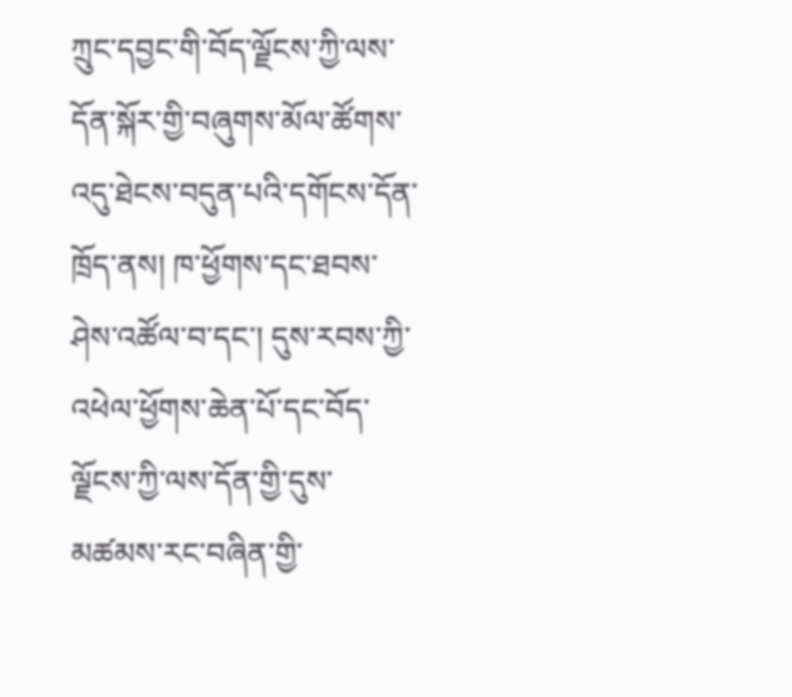ཀྲུང་དབྱང་གི་བོད་ལྗོངས་ཀྱི་ལས་དོན་སྐོར་གྱི་བཞུགས་མོལ་ཚོགས་འདུ་ཐེངས་བདུན་པའི་དགོངས་དོན་ཁྲོད་ནས། ཁ་ཕྱོགས་དང་ཐབས་ཤེས་འཚོལ་བ་དང་། དུས་རབས་ཀྱི་འཕེལ་ཕྱོགས་ཆེན་པོ་དང་བོད་ལྗོངས་ཀྱི་ལས་དོན་གྱི་དུས་མཚམས་རང་བཞིན་གྱི་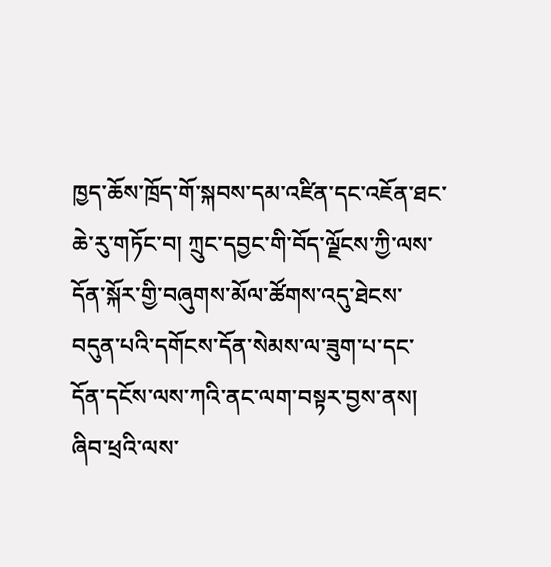ཁྱད་ཆོས་ཁྲོད་གོ་སྐབས་དམ་འཛིན་དང་འཇོན་ཐང་ཆེ་རུ་གཏོང་བ། ཀྲུང་དབྱང་གི་བོད་ལྗོངས་ཀྱི་ལས་དོན་སྐོར་གྱི་བཞུགས་མོལ་ཚོགས་འདུ་ཐེངས་བདུན་པའི་དགོངས་དོན་སེམས་ལ་ཟུག་པ་དང་དོན་དངོས་ལས་ཀའི་ནང་ལག་བསྟར་བྱས་ནས། ཞིབ་ཕྲའི་ལས་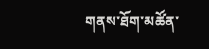གནས་ཐོག་མཚོན་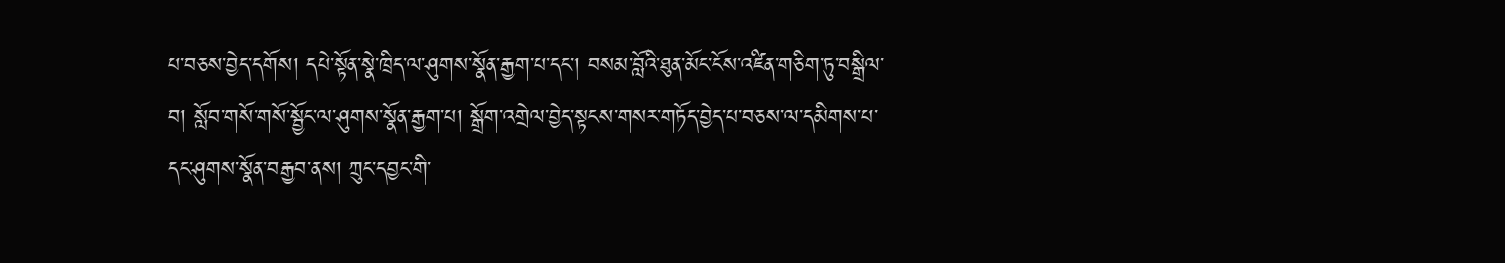པ་བཅས་བྱེད་དགོས། དཔེ་སྟོན་སྣེ་ཁྲིད་ལ་ཤུགས་སྣོན་རྒྱག་པ་དང་། བསམ་བློའི་ཐུན་མོང་ངོས་འཛིན་གཅིག་ཏུ་བསྒྲིལ་བ། སློབ་གསོ་གསོ་སྦྱོང་ལ་ཤུགས་སྣོན་རྒྱག་པ། སྒྲོག་འགྲེལ་བྱེད་སྟངས་གསར་གཏོད་བྱེད་པ་བཅས་ལ་དམིགས་པ་དང་ཤུགས་སྣོན་བརྒྱབ་ནས། ཀྲུང་དབྱང་གི་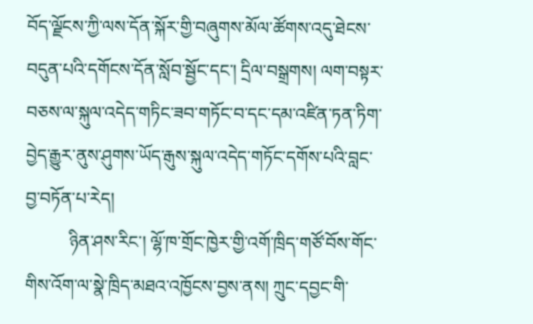བོད་ལྗོངས་ཀྱི་ལས་དོན་སྐོར་གྱི་བཞུགས་མོལ་ཚོགས་འདུ་ཐེངས་བདུན་པའི་དགོངས་དོན་སློབ་སྦྱོང་དང་། དྲིལ་བསྒྲགས། ལག་བསྟར་བཅས་ལ་སྐུལ་འདེད་གཏིང་ཟབ་གཏོང་བ་དང་དམ་འཛིན་ཏན་ཏིག་བྱེད་རྒྱུར་ནུས་ཤུགས་ཡོད་རྒུས་སྐུལ་འདེད་གཏོང་དགོས་པའི་བླང་བྱ་བཏོན་པ་རེད།
          ཉིན་ཤས་རིང་། ལྷོ་ཁ་གྲོང་ཁྱེར་གྱི་འགོ་ཁྲིད་གཙོ་བོས་གོང་གིས་འོག་ལ་སྣེ་ཁྲིད་མཐའ་འཁྱོངས་བྱས་ནས། ཀྲུང་དབྱང་གི་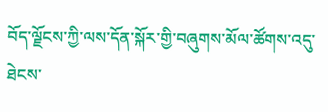བོད་ལྗོངས་ཀྱི་ལས་དོན་སྐོར་གྱི་བཞུགས་མོལ་ཚོགས་འདུ་ཐེངས་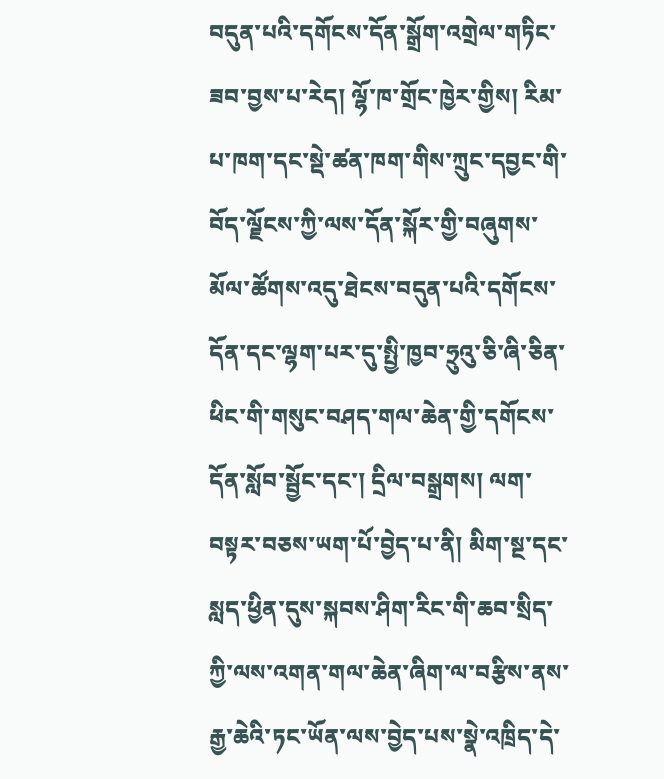བདུན་པའི་དགོངས་དོན་སྒྲོག་འགྲེལ་གཏིང་ཟབ་བྱས་པ་རེད། ལྷོ་ཁ་གྲོང་ཁྱེར་གྱིས། རིམ་པ་ཁག་དང་སྡེ་ཚན་ཁག་གིས་ཀྲུང་དབྱང་གི་བོད་ལྗོངས་ཀྱི་ལས་དོན་སྐོར་གྱི་བཞུགས་མོལ་ཚོགས་འདུ་ཐེངས་བདུན་པའི་དགོངས་དོན་དང་ལྷག་པར་དུ་སྤྱི་ཁྱབ་ཧྲུའུ་ཅི་ཞི་ཅིན་ཕིང་གི་གསུང་བཤད་གལ་ཆེན་གྱི་དགོངས་དོན་སློབ་སྦྱོང་དང་། དྲིལ་བསྒྲགས། ལག་བསྟར་བཅས་ཡག་པོ་བྱེད་པ་ནི། མིག་སྔ་དང་སླད་ཕྱིན་དུས་སྐབས་ཤིག་རིང་གི་ཆབ་སྲིད་ཀྱི་ལས་འགན་གལ་ཆེན་ཞིག་ལ་བརྩིས་ནས་རྒྱ་ཆེའི་ཏང་ཡོན་ལས་བྱེད་པས་སྣེ་འཁྲིད་དེ་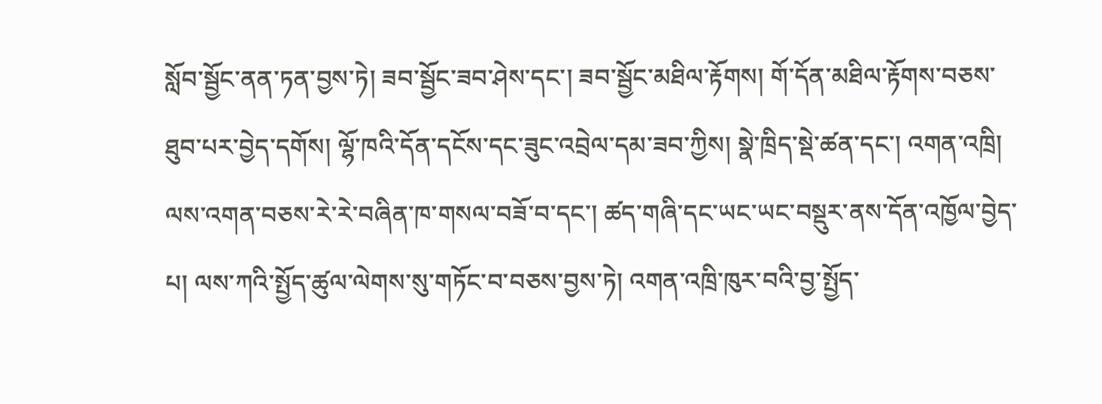སློབ་སྦྱོང་ནན་ཏན་བྱས་ཏེ། ཟབ་སྦྱོང་ཟབ་ཤེས་དང་། ཟབ་སྦྱོང་མཐིལ་རྟོགས། གོ་དོན་མཐིལ་རྟོགས་བཅས་ཐུབ་པར་བྱེད་དགོས། ལྷོ་ཁའི་དོན་དངོས་དང་ཟུང་འབྲེལ་དམ་ཟབ་ཀྱིས། སྣེ་ཁྲིད་སྡེ་ཚན་དང་། འགན་འཁྲི། ལས་འགན་བཅས་རེ་རེ་བཞིན་ཁ་གསལ་བཟོ་བ་དང་། ཚད་གཞི་དང་ཡང་ཡང་བསྡུར་ནས་དོན་འཁྱོལ་བྱེད་པ། ལས་ཀའི་སྤྱོད་ཚུལ་ལེགས་སུ་གཏོང་བ་བཅས་བྱས་ཏེ། འགན་འཁྲི་ཁུར་བའི་བྱ་སྤྱོད་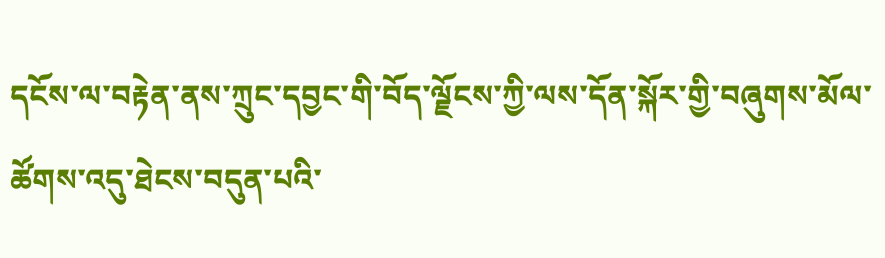དངོས་ལ་བརྟེན་ནས་ཀྲུང་དབྱང་གི་བོད་ལྗོངས་ཀྱི་ལས་དོན་སྐོར་གྱི་བཞུགས་མོལ་ཚོགས་འདུ་ཐེངས་བདུན་པའི་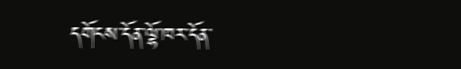དགོངས་དོན་ལྷོ་ཁར་དོན་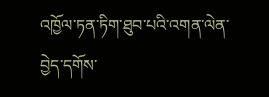འཁྱོལ་ཏན་ཏིག་ཐུབ་པའི་འགན་ལེན་བྱེད་དགོས་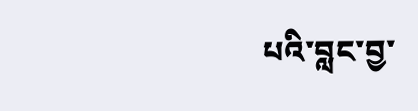པའི་བླང་བྱ་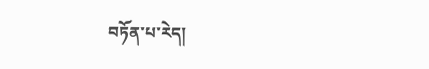བཏོན་པ་རེད།